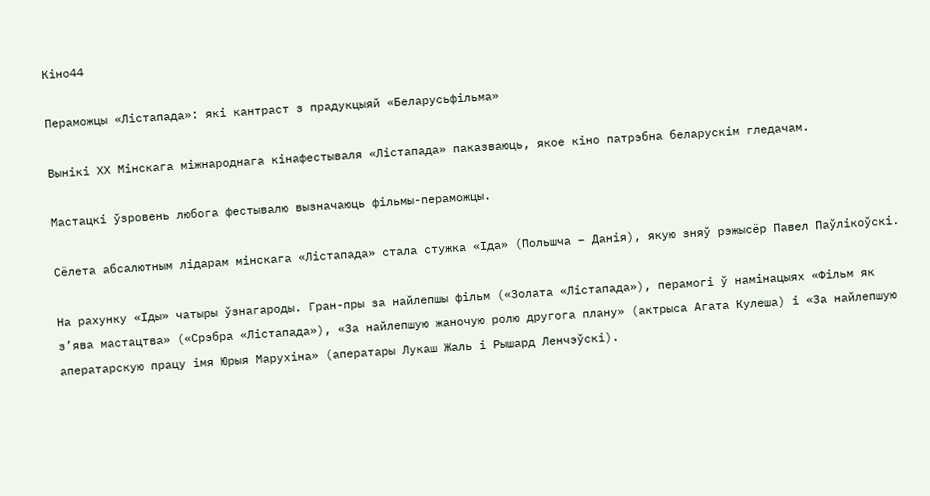Кіно44

Пераможцы «Лістапада»: які кантраст з прадукцыяй «Беларусьфільма»

Вынікі ХХ Мінскага міжнароднага кінафестываля «Лістапада» паказваюць, якое кіно патрэбна беларускім гледачам.

Мастацкі ўзровень любога фестывалю вызначаюць фільмы-пераможцы.

Сёлета абсалютным лідарам мінскага «Лістапада» стала стужка «Іда» (Польшча – Данія), якую зняў рэжысёр Павел Паўлікоўскі.

На рахунку «Іды» чатыры ўзнагароды. Гран-пры за найлепшы фільм («Золата «Лістапада»), перамогі ў намінацыях «Фільм як з’ява мастацтва» («Срэбра «Лiстапада»), «За найлепшую жаночую ролю другога плану» (актрыса Агата Кулеша) і «За найлепшую аператарскую працу імя Юрыя Марухіна» (аператары Лукаш Жаль і Рышард Ленчэўскі).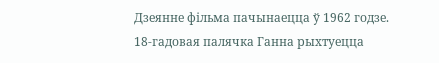Дзеянне фільма пачынаецца ў 1962 годзе. 18-гадовая палячка Ганна рыхтуецца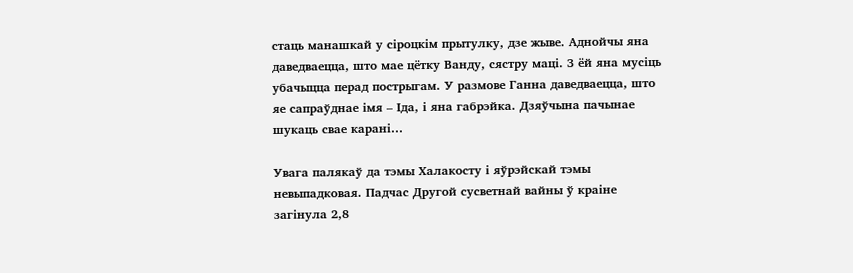стаць манашкай у сіроцкім прытулку, дзе жыве. Аднойчы яна даведваецца, што мае цётку Ванду, сястру маці. З ёй яна мусіць убачыцца перад пострыгам. У размове Ганна даведваецца, што яе сапраўднае імя – Іда, і яна габрэйка. Дзяўчына пачынае шукаць свае карані…

Увага палякаў да тэмы Халакосту і яўрэйскай тэмы невыпадковая. Падчас Другой сусветнай вайны ў краіне загінула 2,8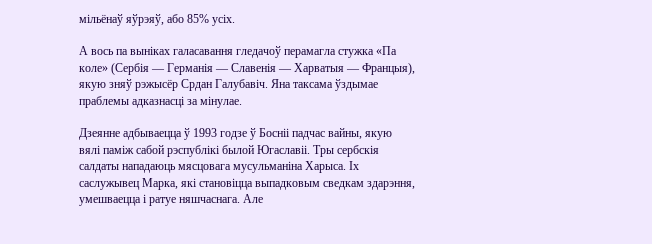мільёнаў яўрэяў, або 85% усіх.

А вось па выніках галасавання гледачоў перамагла стужка «Па коле» (Сербія — Германія — Славенія — Харватыя — Францыя), якую зняў рэжысёр Срдан Галубавіч. Яна таксама ўздымае праблемы адказнасці за мінулае.

Дзеянне адбываецца ў 1993 годзе ў Босніі падчас вайны, якую вялі паміж сабой рэспублікі былой Югаславіі. Тры сербскія салдаты нападаюць мясцовага мусульманіна Харыса. Іх саслужывец Марка, які становіцца выпадковым сведкам здарэння, умешваецца і ратуе няшчаснага. Але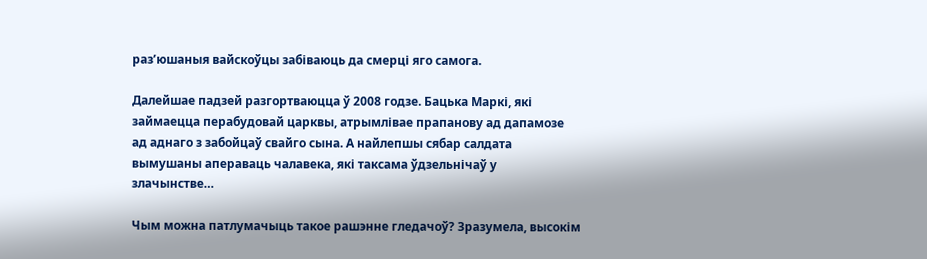раз’юшаныя вайскоўцы забіваюць да смерці яго самога.

Далейшае падзей разгортваюцца ў 2008 годзе. Бацька Маркі, які займаецца перабудовай царквы, атрымлівае прапанову ад дапамозе ад аднаго з забойцаў свайго сына. А найлепшы сябар салдата вымушаны апераваць чалавека, які таксама ўдзельнічаў у злачынстве…

Чым можна патлумачыць такое рашэнне гледачоў? Зразумела, высокім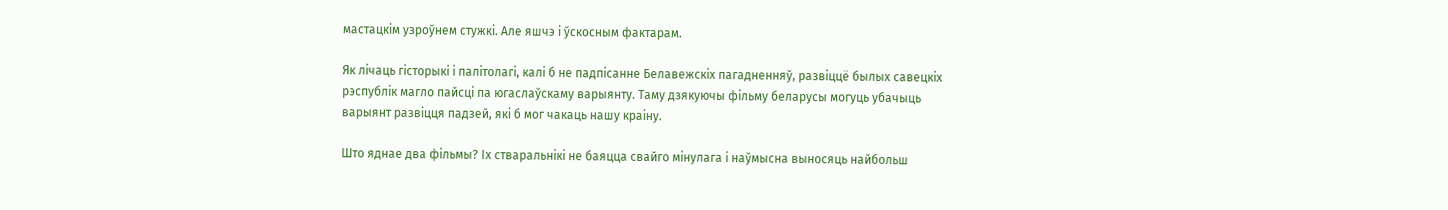мастацкім узроўнем стужкі. Але яшчэ і ўскосным фактарам.

Як лічаць гісторыкі і палітолагі, калі б не падпісанне Белавежскіх пагадненняў, развіццё былых савецкіх рэспублік магло пайсці па югаслаўскаму варыянту. Таму дзякуючы фільму беларусы могуць убачыць варыянт развіцця падзей, які б мог чакаць нашу краіну.

Што яднае два фільмы? Іх стваральнікі не баяцца свайго мінулага і наўмысна выносяць найбольш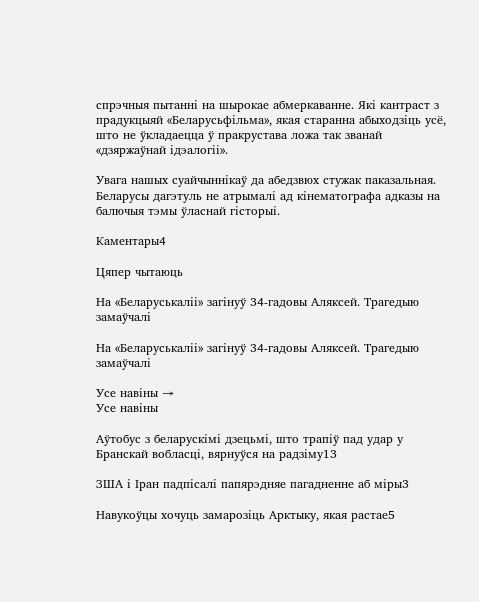спрэчныя пытанні на шырокае абмеркаванне. Які кантраст з прадукцыяй «Беларусьфільма», якая старанна абыходзіць усё, што не ўкладаецца ў пракрустава ложа так званай «дзяржаўнай ідэалогіі».

Увага нашых суайчыннікаў да абедзвюх стужак паказальная. Беларусы дагэтуль не атрымалі ад кінематографа адказы на балючыя тэмы ўласнай гісторыі.

Каментары4

Цяпер чытаюць

На «Беларуськаліі» загінуў 34‑гадовы Аляксей. Трагедыю замаўчалі

На «Беларуськаліі» загінуў 34‑гадовы Аляксей. Трагедыю замаўчалі

Усе навіны →
Усе навіны

Аўтобус з беларускімі дзецьмі, што трапіў пад удар у Бранскай вобласці, вярнуўся на радзіму13

ЗША і Іран падпісалі папярэдняе пагадненне аб міры3

Навукоўцы хочуць замарозіць Арктыку, якая растае5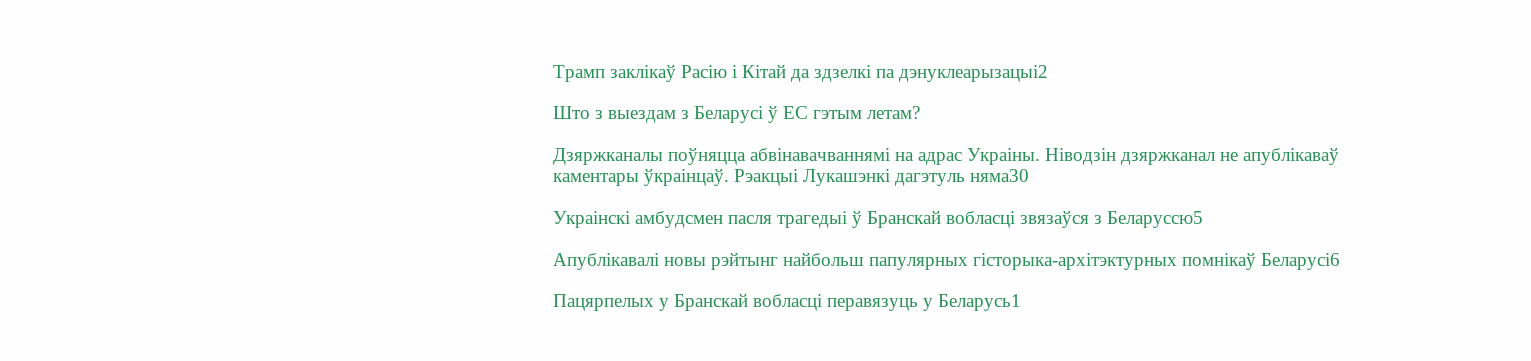Трамп заклікаў Расію і Кітай да здзелкі па дэнуклеарызацыі2

Што з выездам з Беларусі ў ЕС гэтым летам?

Дзяржканалы поўняцца абвінавачваннямі на адрас Украіны. Ніводзін дзяржканал не апублікаваў каментары ўкраінцаў. Рэакцыі Лукашэнкі дагэтуль няма30

Украінскі амбудсмен пасля трагедыі ў Бранскай вобласці звязаўся з Беларуссю5

Апублікавалі новы рэйтынг найбольш папулярных гісторыка-архітэктурных помнікаў Беларусі6

Пацярпелых у Бранскай вобласці перавязуць у Беларусь1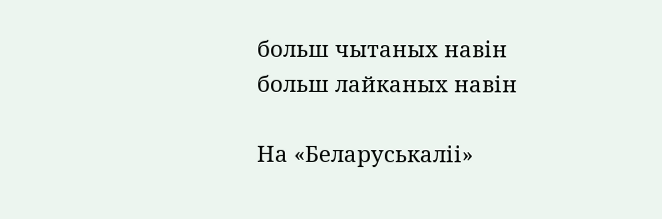больш чытаных навін
больш лайканых навін

На «Беларуськаліі»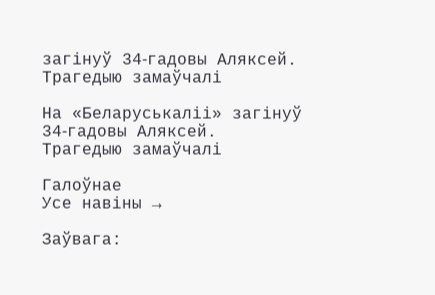загінуў 34‑гадовы Аляксей. Трагедыю замаўчалі

На «Беларуськаліі» загінуў 34‑гадовы Аляксей. Трагедыю замаўчалі

Галоўнае
Усе навіны →

Заўвага: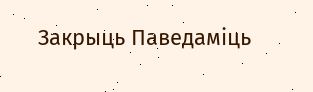Закрыць Паведаміць